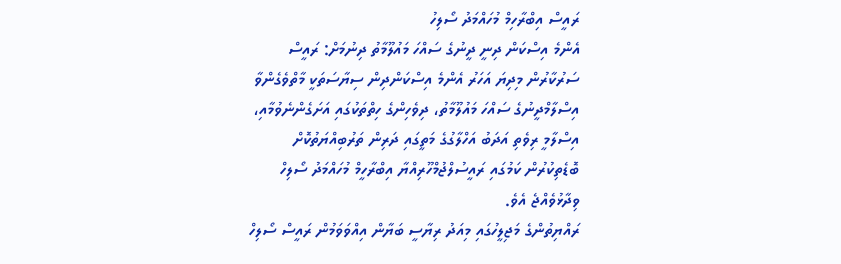ރައީސް އިބްރާހިމް މުހައްމަދު ސޯލިހު
އެންމެ އިސްކަން ދިނީ ދީނުގެ ސައްހަ މައުލޫމާތު ދިނުމަށް: ރައީސް
ސަރުކާރުން މިދިޔަ އަހަރު އެންމެ އިސްކަންދިން ސިޔާސަތަކީ މާތްވެގެންވާ އިސްލާމްދީނުގެ ސައްހަ މައުލޫމާތު، ދިވެހިންގެ ހިތްތަކުގައި އަށަގެންނެވުމާއި، އިސްލާމީ ރިވެތި އަދަބު އަހްލާގުގެ މަތީގައި ދަރިން ތަރުބިއްޔަތުކޮށް ބޮޑެތިކުރުން ކަމުގައި ރައީސުލްޖުމްހޫރިއްޔާ އިބްރާހީމް މުހައްމަދު ސޯލިހް ވިދާޅުވެއްޖެ އެވެ.
ރައްޔިތުންގެ މަޖިލީހުގައި މިއަދު ރިޔާސީ ބަޔާން އިއްވަވަމުން ރައީސް ސޯލިހް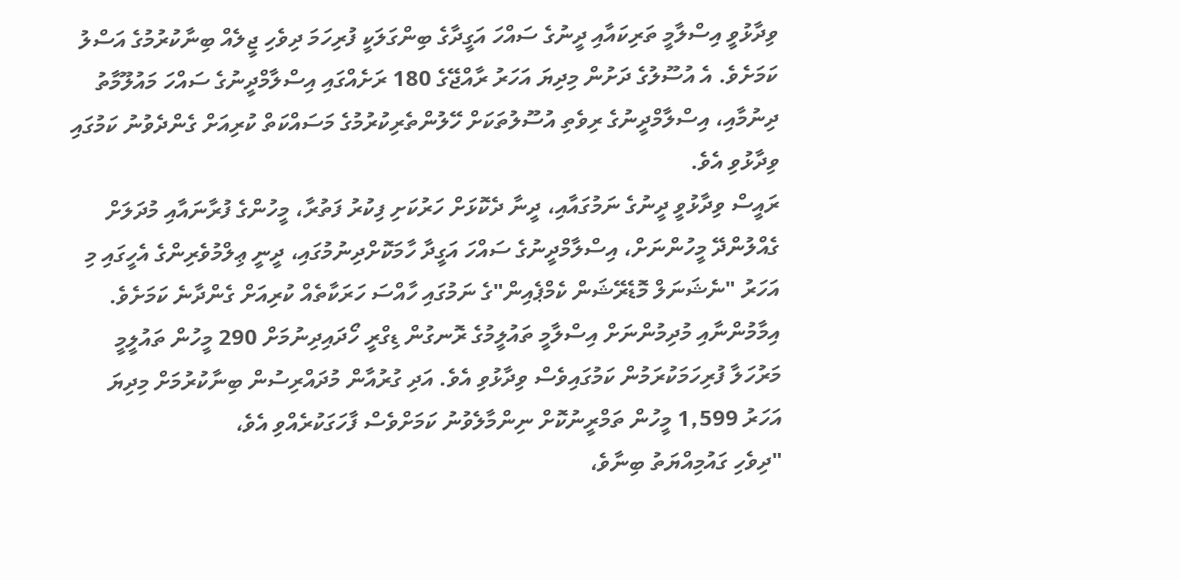ވިދާޅުވީ އިސްލާމީ ތަރިކައާއި ދީނުގެ ސައްހަ އަގީދާގެ ބިންގަލަކީ ފުރިހަމަ ދިވެހި ޖީލެއް ބިނާކުރުމުގެ އަސްލު ކަމަށެވެ. އެ އުސޫލުގެ ދަށުން މިދިޔަ އަހަރު ރާއްޖޭގެ 180 ރަށެއްގައި އިސްލާމްދީނުގެ ސައްހަ މައުލޫމާތު ދިނުމާއި، އިސްލާމްދީނުގެ ރިވެތި އުސޫލުތަކަށް ހޭލުންތެރިކުރުމުގެ މަސައްކަތް ކުރިއަށް ގެންދެވުނު ކަމުގައި ވިދާޅުވި އެވެ.
ރައީސް ވިދާޅުވީ ދީނުގެ ނަމުގައާއި، ދީނާ ދެކޮޅަށް ހަރުކަށި ފިކުރު ފަތުރާ، މީހުންގެ ފުރާނައާއި މުދަލަށް ގެއްލުންދޭ މީހުންނަށް، އިސްލާމްދީނުގެ ސައްހަ އަގީދާ ހާމަކޮށްދިނުމުގައި، ދީނީ ޢިލްމުވެރިންގެ އެހީގައި މި އަހަރު "ނެޝަނަލް މޮޑެރޭޝަން ކެމްޕެއިން"ގެ ނަމުގައި ހާއްސަ ހަރަކާތެއް ކުރިއަށް ގެންދާނެ ކަމަށެވެ. އިމާމުންނާއި މުދިމުންނަށް އިސްލާމީ ތައުލީމުގެ ރޮނގުން ޑިގްރީ ހޯދައިދިނުމަށް 290 މީހުން ތައުލީމީ މަރުހަލާ ފުރިހަމަކުރަމުން ކަމުގައިވެސް ވިދާޅުވި އެވެ. އަދި ގުރުއާން މުދައްރިސުން ބިނާކުރުމަށް މިދިޔަ އަހަރު 1,599 މީހުން ތަމްރީނުކޮށް ނިންމާލެވުނު ކަމަށްވެސް ފާހަގަކުރެއްވި އެވެ،
"ދިވެހި ގައުމިއްޔަތު ބިނާވެ،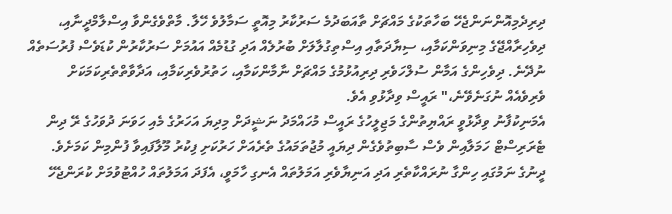ދިރިދެމިއޮންނަންޖެހޭ ބަހާތަކުގެ މައްޗަށް ތާއަބަދުމެ ސަރުކާރު މިއޮތީ ސަމާލުވެ ހޭލާ. މާތްވެގެންވާ އިސްލާމްދީނާއި، ދިވެހިރާއްޖޭގެ މިނިވަންކަމާއި، ސިޔާދަތާއި އިސްތިގުލާލަށް ބުރުލެއް އަދި ގުޑުމެއް އައުމަށް ސަރުކާރުން ކުޑަވެސް ފުރުސަތެއް ނުދޭނެ. ދިވެހިންގެ އަމާން ސުލްހަވެރި ދިރިއުޅުމުގެ މައްޗަށް ނާމާންކަމާއި، ހަތުރުވެރިކަމާއި، އަދާވާތްތެރިކަމަކަށް ވެރިވެއެއް ނުގަނެވޭނެ،" ރައީސް ވިދާޅުވި އެވެ.
އެމަނިކުފާނު ވިދާޅުވީ ރައްޔިތުންގެ މަޖިލީހުގެ ރައީސް މުހައްމަދު ނަޝީދަށް މިދިޔަ އަހަރުގެ މެއި ހަވަނަ ދުވަހުގެ ރޭ ދިން ޓެރަރިސްޓް ހަމަލާއިން ވެސް ސާބިތުވެގެން ދިޔައީ މުޖުތަމައުގެ ތެރެއަށް ހަރުކަށި ފިކުރު މޫލާފައިވާ ފުންމިން ކަމަށެވެ. ދީނުގެ ނަމުގައި ހިންގާ ނުރައްކާތެރި އަދި އަނިޔާވެރި އަމަލުތައް އެނގި ހާމަވީ، އެފަދަ އަމަލުތައް ހުއްޓުވުމަށް ކުރަންޖެހޭ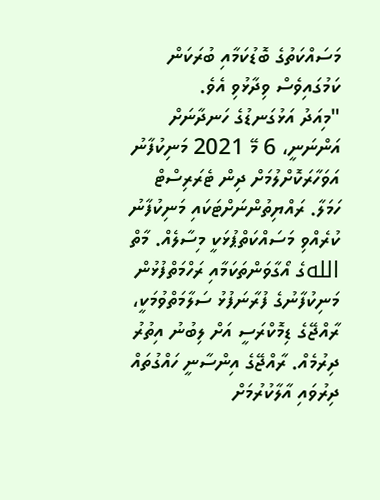މަސައްކަތުގެ ބޮޑުކަމާއި ބުރަކަން ކަމުގައިވެސް ވިދާޅުވި އެވެ.
"މިއަދު އަޅުގަނޑުގެ ހަނދާނަށް އަންނަނީ، 6 މޭ 2021 މަނިކުފާނު އަވަހާރަކޮށްލުމަށް ދިން ޓެރަރިސްޓް ހަމަލާ. ރައްޔިތުންނަށްޓަކައި މަނިކުފާނު ކުރެއްވި މަސައްކަތްޕުޅަކީ މިސާލެއް. މާތް اللهގެ އޯގާވަންތަކަމާއި ރަހްމަތްފުޅުން މަނިކުފާނުގެ ފުރާނަފުޅު ސަލާމަތްވުމަކީ، ރާއްޖޭގެ ޑިމޮކްރަސީ އަށް ލިބުނު އިތުރު ދިރުމެއް. ރާއްޖޭގެ އިންސާނީ ހައްގުތައް ދިރުވައި އާލާކުރުމަށް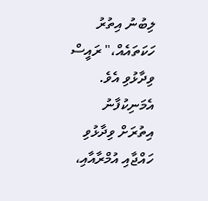ލިބުނު އިތުރު ހަކަތައެއް،" ރައީސް ވިދާޅުވި އެވެ.
އެމަނިކުފާނު އިތުރަށް ވިދާޅުވި ހައްޖާއި އުމްރާއާއި،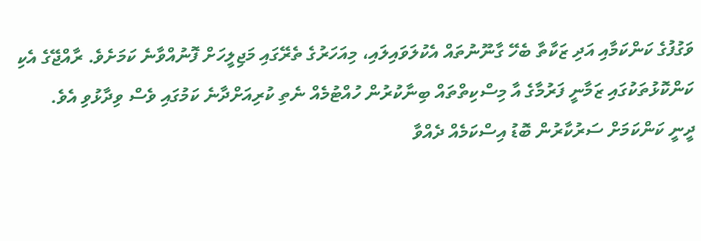ވަގުފުގެ ކަންކަމާއި އަދި ޒަކާތާ ބެހޭ ގާނޫނުތައް އެކުލަވައިލައި، މިއަހަރުގެ ތެރޭގައި މަޖިލީހަށް ފޮނުއްވާނެ ކަމަށެވެ. ރާއްޖޭގެ އެކި ކަންކޮޅުތަކުގައި ޒަމާނީ ފަރުމާގެ އާ މިސްކިތްތައް ބިނާކުރުން ހުއްޓުމެއް ނެތި ކުރިއަށްދާނެ ކަމުގައި ވެސް ވިދާޅުވި އެވެ.
ދީނީ ކަންކަމަށް ސަރުކާރުން ބޮޑު އިސްކަމެއް ދެއްވާ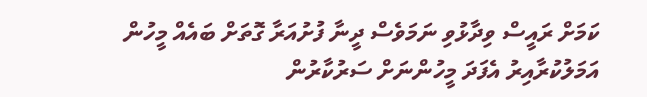ކަމަށް ރައީސް ވިދާޅުވި ނަމަވެސް ދީނާ ފުށުއަރާ ގޮތަށް ބައެއް މީހުން އަމަލުކުރާއިރު އެފަދަ މީހުންނަށް ސަރުކާރުން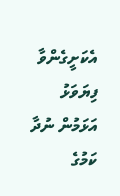އެކަށީގެންވާ ފިޔަވަޅު އަޅަމުން ނުދާ ކަމުގެ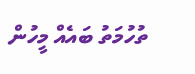ތުހުމަތު ބައެއް މީހުން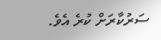ސަރުކާރަށް ކުރެ އެވެ.